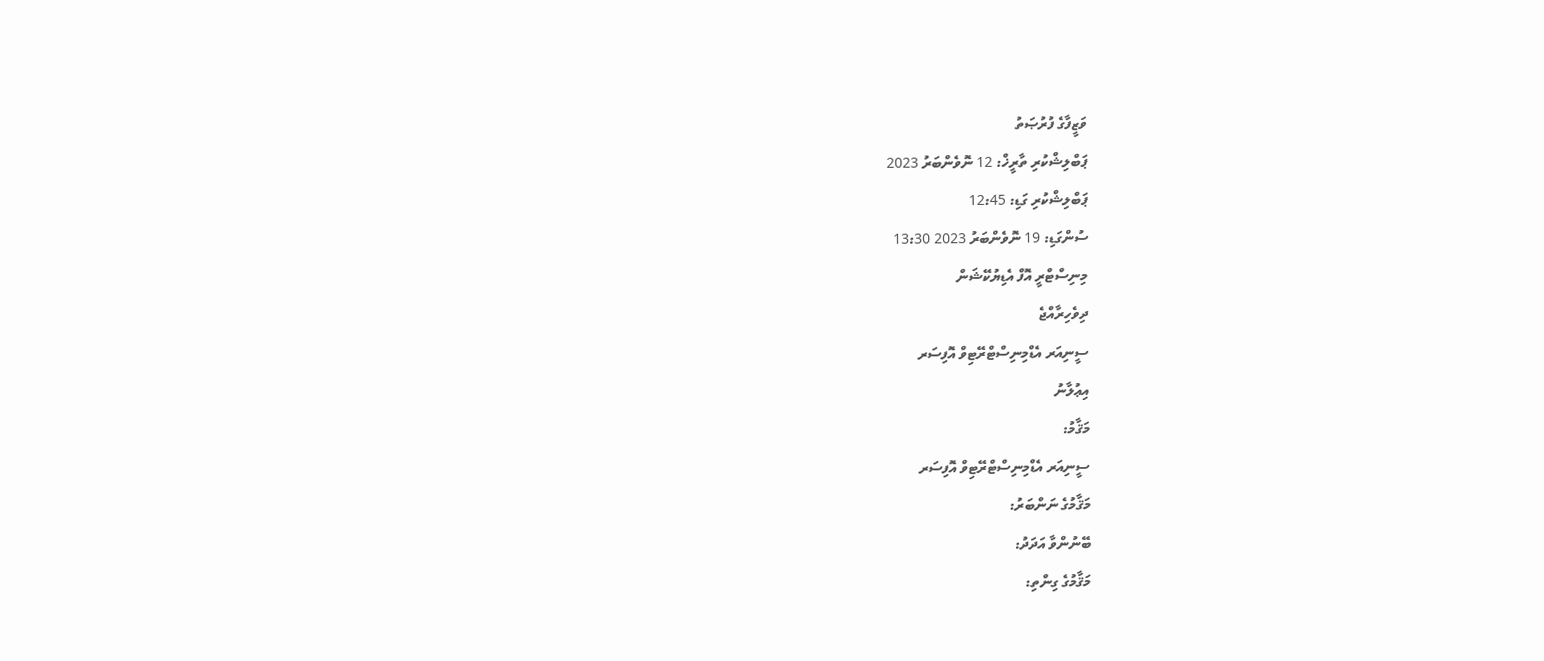ވަޒީފާގެ ފުރުޞަތު
ޕަބްލިޝްކުރި ތާރީޚް: 12 ނޮވެންބަރު 2023
ޕަބްލިޝްކުރި ގަޑި: 12:45
ސުންގަޑި: 19 ނޮވެންބަރު 2023 13:30
މިނިސްޓްރީ އޮފް އެޑިޔުކޭޝަން
ދިވެހިރާއްޖެ
ސީނިއަރ އެޑްމިނިސްޓްރޭޓިވް އޮފިސަރ
އިޢުލާނު
މަޤާމު:
ސީނިއަރ އެޑްމިނިސްޓްރޭޓިވް އޮފިސަރ
މަޤާމުގެ ނަންބަރު:
ބޭނުންވާ އަދަދު:
މަޤާމުގެ ގިންތި: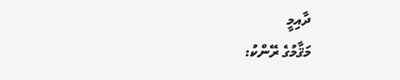ދާއިމީ
މަޤާމުގެ ރޭންކު: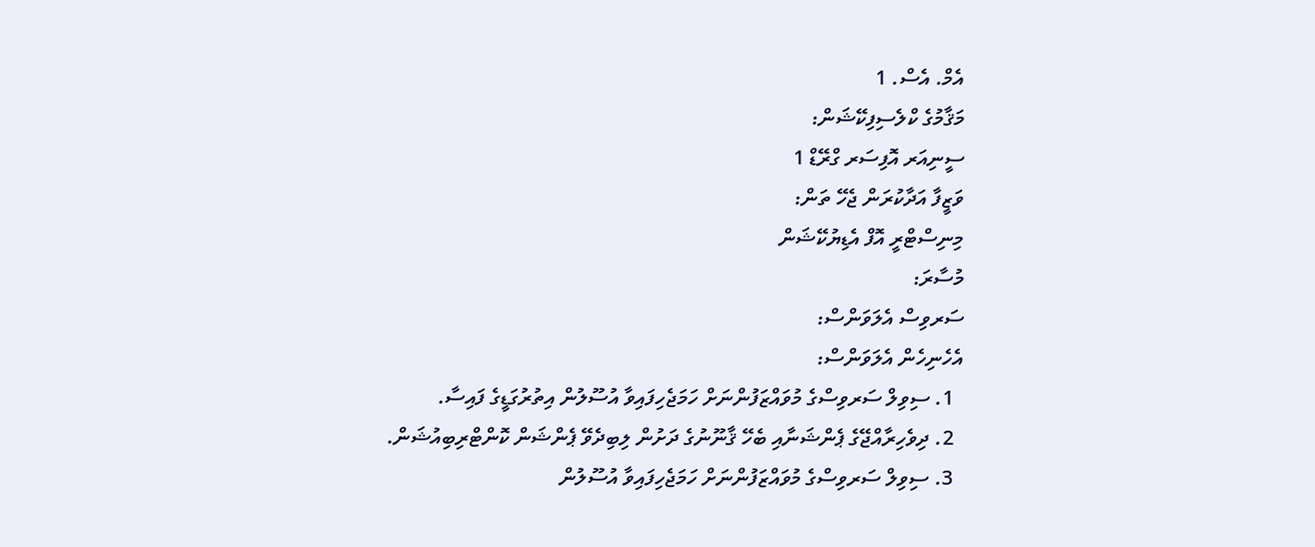އެމް. އެސް. 1
މަޤާމުގެ ކްލެސިފިކޭޝަން:
ސީނިއަރ އޮފިސަރ ގްރޭޑް 1
ވަޒީފާ އަދާކުރަން ޖެހޭ ތަން:
މިނިސްޓްރީ އޮފް އެޑިޔުކޭޝަން
މުސާރަ:
ސަރވިސް އެލަވަންސް:
އެހެނިހެން އެލަވަންސް:
  1. ސިވިލް ސަރވިސްގެ މުވައްޒަފުންނަށް ހަމަޖެހިފައިވާ އުސޫލުން އިތުރުގަޑީގެ ފައިސާ.
  2. ދިވެހިރާއްޖޭގެ ޕެންޝަނާއި ބެހޭ ޤާނޫނުގެ ދަށުން ލިބިދެވޭ ޕެންޝަން ކޮންޓްރިބިއުޝަން.
  3. ސިވިލް ސަރވިސްގެ މުވައްޒަފުންނަށް ހަމަޖެހިފައިވާ އުސޫލުން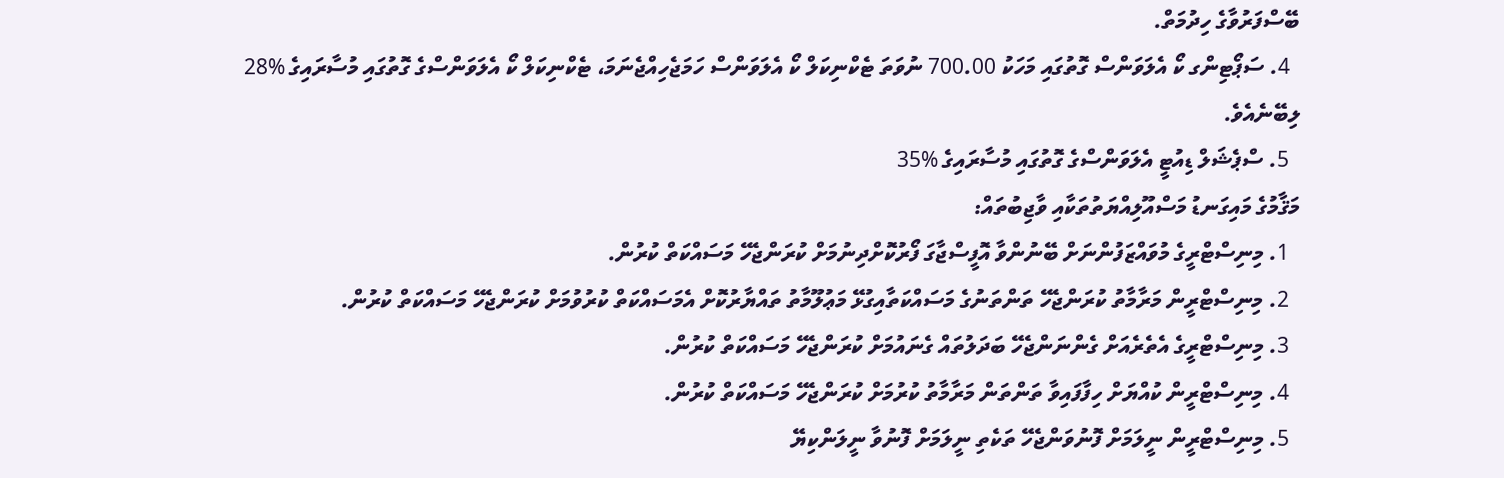ބޭސްފަރުވާގެ ހިދުމަތް.
  4. ސަޕޯޓިންގ ކޯ އެލަވަންސް ގޮތުގައި މަހަކު 700.00 ނުވަތަ ޓެކްނިކަލް ކޯ އެލަވަންސް ހަމަޖެހިއްޖެނަމަ، ޓެކްނިކަލް ކޯ އެލަވަންސްގެ ގޮތުގައި މުސާރައިގެ %28  ލިބޭނެއެވެ.
  5. ސްޕެޝަލް ޑިއުޓީ އެލަވަންސްގެ ގޮތުގައި މުސާރައިގެ %35
މަޤާމުގެ މައިގަނޑު މަސްއޫލިއްޔަތުތަކާއި ވާޖިބުތައް:
  1. މިނިސްޓްރީގެ މުވައްޒަފުންނަށް ބޭނުންވާ އޮފީސްޖާގަ ފޯރުކޮށްދިނުމަށް ކުރަންޖެހޭ މަސައްކަތް ކުރުން.
  2. މިނިސްޓްރީން މަރާމާތު ކުރަންޖެހޭ ތަންތަނުގެ މަސައްކަތާއިގުޅޭ މަޢުލޫމާތު ތައްޔާރުކޮށް އެމަސައްކަތް ކުރުވުމަށް ކުރަންޖެހޭ މަސައްކަތް ކުރުން.
  3. މިނިސްޓްރީގެ އެތެރެއަށް ގެންނަންޖެހޭ ބަދަލުތައް ގެނައުމަށް ކުރަންޖެހޭ މަސައްކަތް ކުރުން.
  4. މިނިސްޓްރީން ކުއްޔަށް ހިފާފައިވާ ތަންތަން މަރާމާތު ކުރުމަށް ކުރަންޖެހޭ މަސައްކަތް ކުރުން.
  5. މިނިސްޓްރީން ނީލަމަށް ފޮނުވަންޖެހޭ ތަކެތި ނީލަމަށް ފޮނުވާ ނީލަންކިޔޭ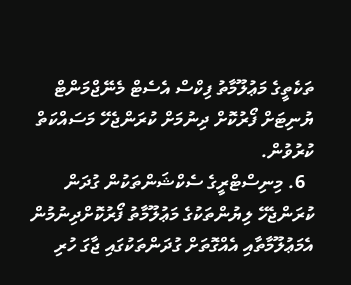ތަކެތީގެ މަޢުލޫމާތު ފިކްސް އެސެޓް މެނޭޖްމަންޓް ޔުނިޓަށް ފޯރުކޮށް ދިނުމަށް ކުރަންޖެހޭ މަސައްކަތް ކުރުވުން.
  6. މިނިސްޓްރީގެ ސެކްޝަންތަކުން ގުދަން ކުރަންޖެހޭ ލިޔުންތަކުގެ މަޢުލޫމާތު ފޯރުކޮށްދިނުމުން އެމަޢުލޫމާތާއި އެއްގޮތަށް ގުދަންތަކުގައި ޖާގަ ހުރި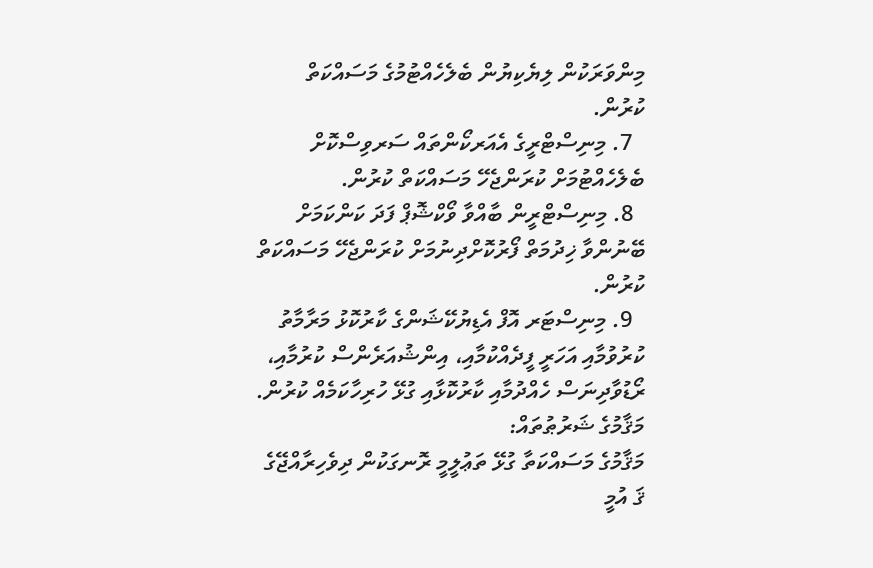މިންވަރަކުން ލިޔެކިޔުން ބެލެހެއްޓުމުގެ މަސައްކަތް ކުރުން.
  7. މިނިސްޓްރީގެ އެއަރކޯންތައް ސަރވިސްކޮށް ބެލެހެއްޓުމަށް ކުރަންޖެހޭ މަސައްކަތް ކުރުން.
  8. މިނިސްޓްރީން ބާއްވާ ވޯކްޝޮޕް ފަދަ ކަންކަމަށް ބޭނުންވާ ޚިދުމަތް ފޯރުކޮށްދިނުމަށް ކުރަންޖެހޭ މަސައްކަތް ކުރުން.
  9. މިނިސްޓަރ އޮފް އެޑިޔުކޭޝަންގެ ކާރުކޮޅު މަރާމާތު ކުރުވުމާއި އަހަރީ ފީދެއްކުމާއި، އިންޝުއަރެންސް ކުރުމާއި، ރޯޑުވާދިނަސް ހެއްދުމާއި ކާރުކޮޅާއި ގުޅޭ ހުރިހާކަމެއް ކުރުން.
މަޤާމުގެ ޝަރުޠުތައް:
މަޤާމުގެ މަސައްކަތާ ގުޅޭ ތަޢުލީމީ ރޮނގަކުން ދިވެހިރާއްޖޭގެ ޤަ އުމީ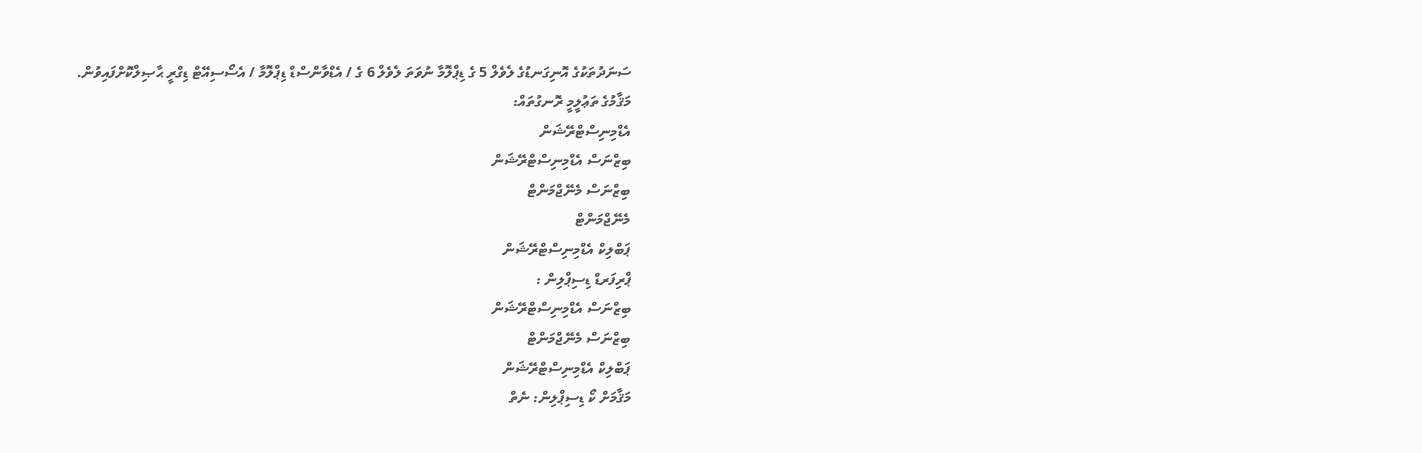ސަނަދުތަކުގެ އޮނިގަނޑުގެ ލެވެލް 5 ގެ ޑިޕްލޮމާ ނުވަތަ ލެވެލް 6 ގެ / އެޑްވާންސްޑް ޑިޕްލޮމާ / އެސޯސިއޭޓް ޑިގްރީ ޙާޞިލްކޮށްފައިވުން.
މަޤާމުގެ ތަޢުލީމީ ރޮނގުތައް:
އެޑްމިނިސްޓްރޭޝަން
ބިޒްނަސް އެޑްމިނިސްޓްރޭޝަން
ބިޒްނަސް މެނޭޖްމަންޓް
މެނޭޖްމަންޓް
ޕަބްލިކް އެޑްމިނިސްޓްރޭޝަން
ޕްރިފަރޑް ޑިސިޕްލިން :
ބިޒްނަސް އެޑްމިނިސްޓްރޭޝަން
ބިޒްނަސް މެނޭޖްމަންޓް
ޕަބްލިކް އެޑްމިނިސްޓްރޭޝަން
މަޤާމަށް ކޯ ޑިސިޕްލިން: ނެތް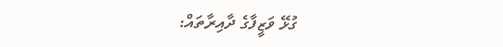ގުޅޭ ވަޒީފާގެ ދާއިރާތައް: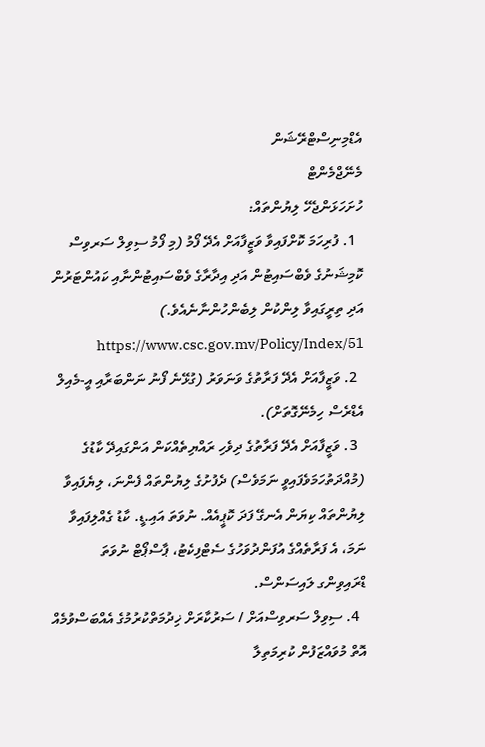އެޑްމިނިސްޓްރޭޝަން
މެނޭޖްމެންޓް
ހުށަހަޅަންޖެހޭ ލިޔުންތައް:
  1. ފުރިހަމަ ކޮށްފައިވާ ވަޒީފާއަށް އެދޭ ފޯމު (މި ފޯމު ސިވިލް ސަރވިސް ކޮމިޝަނުގެ ވެބްސައިޓުން އަދި އިދާރާގެ ވެބްސައިޓުންނާއި ކައުންޓަރުން އަދި ތިރީގައިވާ ލިންކުން ލިބެންހުންނާނެއެވެ.)   https://www.csc.gov.mv/Policy/Index/51
  2. ވަޒީފާއަށް އެދޭ ފަރާތުގެ ވަނަވަރު (ގުޅޭނެ ފޯނު ނަންބަރާއި އީ-މެއިލް އެޑްރެސް ހިމެނޭގޮތަށް).
  3. ވަޒީފާއަށް އެދޭ ފަރާތުގެ ދިވެހި ރައްޔިތެއްކަން އަންގައިދޭ ކާޑުގެ (މުއްދަތުހަމަވެފައިވީ ނަމަވެސް) ދެފުށުގެ ލިޔުންތައް ފެންނަ، ލިޔެފައިވާ ލިޔުންތައް ކިޔަން އެނގޭ ފަދަ ކޮޕީއެއް. ނުވަތަ އައި.ޑީ. ކާޑު ގެއްލިފައިވާ ނަމަ، އެ ފަރާތެއްގެ އުފަންދުވަހުގެ ސެޓްފިކެޓު، ޕާސްޕޯޓް ނުވަތަ ޑްރައިވިންގ ލައިސަންސް.
  4. ސިވިލް ސަރވިސްއަށް / ސަރުކާރަށް ޚިދުމަތްކުރުމުގެ އެއްބަސްވުމެއް އޮތް މުވައްޒަފުން ކުރިމަތިލާ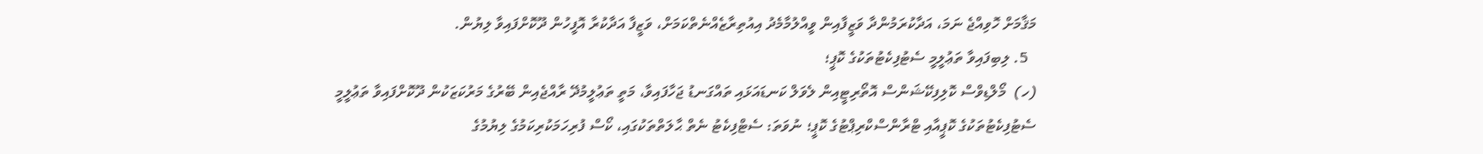މަޤާމަށް ހޮވިއްޖެ ނަމަ، އަދާކުރަމުންދާ ވަޒީފާއިން ވީއްލުމާމެދު އިއުތިރާޒެއްނެތްކަމަށް، ވަޒީފާ އަދާކުރާ އޮފީހުން ދޫކޮށްފައިވާ ލިޔުން.
  5. ލިބިފައިވާ ތަޢުލީމީ ސެޓުފިކެޓުތަކުގެ ކޮޕީ؛
(ހ)  މޯލްޑިވްސް ކޮލިފިކޭޝަންސް އޮތޯރިޓީއިން ލެވަލް ކަނޑައަޅައި ތައްގަނޑު ޖަހާފައިވާ، މަތީ ތަޢުލީމުދޭ ރާއްޖެއިން ބޭރުގެ މަރުކަޒަކުން ދޫކޮށްފައިވާ ތަޢުލީމީ ސެޓުފިކެޓުތަކުގެ ކޮޕީއާއި ޓްރާންސްކްރިޕްޓުގެ ކޮޕީ؛ ނުވަތަ: ސެޓްފިކެޓު ނެތް ޙާލަތްތަކުގައި، ކޯސް ފުރިހަމަކުރިކަމުގެ ލިޔުމުގެ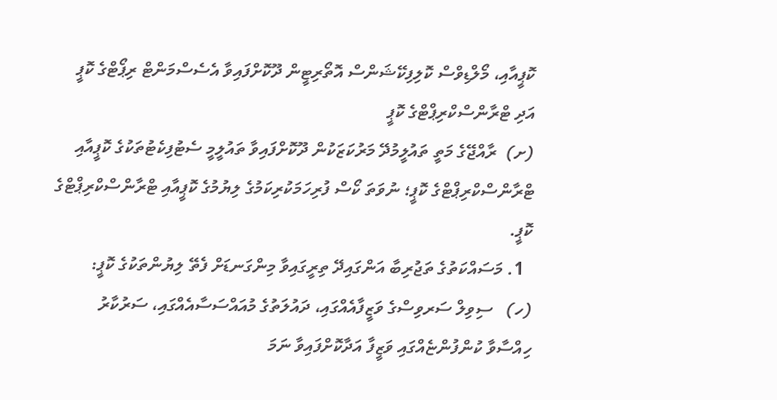ކޮޕީއާއި، މޯލްޑިވްސް ކޮލިފިކޭޝަންސް އޮތޯރިޓީން ދޫކޮށްފައިވާ އެސެސްމަންޓް ރިޕޯޓްގެ ކޮޕީ އަދި ޓްރާންސްކްރިޕްޓްގެ ކޮޕީ
(ށ)  ރާއްޖޭގެ މަތީ ތައުލީމުދޭ މަރުކަޒަކުން ދޫކޮށްފައިވާ ތައުލީމީ ސެޓުފިކެޓުތަކުގެ ކޮޕީއާއި ޓްރާންސްކްރިޕްޓްގެ ކޮޕީ؛ ނުވަތަ ކޯސް ފުރިހަމަކުރިކަމުގެ ލިޔުމުގެ ކޮޕީއާއި ޓްރާންސްކްރިޕްޓްގެ ކޮޕީ.
  1. މަސައްކަތުގެ ތަޖުރިބާ އަންގައިދޭ ތިރީގައިވާ މިންގަނޑަށް ފެތޭ ލިޔުންތަކުގެ ކޮޕީ:
(ހ)   ސިވިލް ސަރވިސްގެ ވަޒީފާއެއްގައި، ދައުލަތުގެ މުއައްސަސާއެއްގައި، ސަރުކާރު ހިއްސާވާ ކުންފުންޏެއްގައި ވަޒީފާ އަދާކޮށްފައިވާ ނަމަ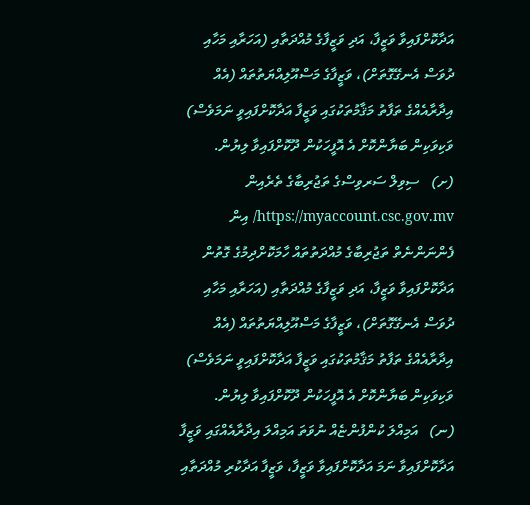އަދާކޮށްފައިވާ ވަޒީފާ، އަދި ވަޒީފާގެ މުއްދަތާއި (އަހަރާއި މަހާއި ދުވަސް އެނގޭގޮތަށް)، ވަޒީފާގެ މަސްއޫލިއްޔަތުތައް (އެއް އިދާރާއެއްގެ ތަފާތު މަޤާމުތަކުގައި ވަޒީފާ އަދާކޮށްފައިވީ ނަމަވެސް) ވަކިވަކިން ބަޔާންކޮށް އެ އޮފީހަކުން ދޫކޮށްފައިވާ ލިޔުން.
(ށ)   ސިވިލް ސަރވިސްގެ ތަޖުރިބާގެ ތެރެއިން https://myaccount.csc.gov.mv/ އިން ފެންނަންނެތް ތަޖުރިބާގެ މުއްދަތުތައް ހާމަކޮށްދިމުގެ ގޮތުން އަދާކޮށްފައިވާ ވަޒީފާ، އަދި ވަޒީފާގެ މުއްދަތާއި (އަހަރާއި މަހާއި ދުވަސް އެނގޭގޮތަށް)، ވަޒީފާގެ މަސްއޫލިއްޔަތުތައް (އެއް އިދާރާއެއްގެ ތަފާތު މަޤާމުތަކުގައި ވަޒީފާ އަދާކޮށްފައިވީ ނަމަވެސް) ވަކިވަކިން ބަޔާންކޮށް އެ އޮފީހަކުން ދޫކޮށްފައިވާ ލިޔުން.
(ނ)   އަމިއްލަ ކުންފުންޏެއް ނުވަތަ އަމިއްލަ އިދާރާއެއްގައި ވަޒީފާ އަދާކޮށްފައިވާ ނަމަ އަދާކޮށްފައިވާ ވަޒީފާ، ވަޒީފާ އަދާކުރި މުއްދަތާއި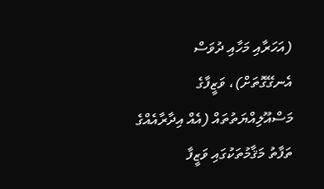(އަހަރާއި މަހާއި ދުވަސް އެނގޭގޮތަށް)، ވަޒީފާގެ މަސްއޫލިއްޔަތުތައް (އެއް އިދާރާއެއްގެ ތަފާތު މަޤާމުތަކުގައި ވަޒީފާ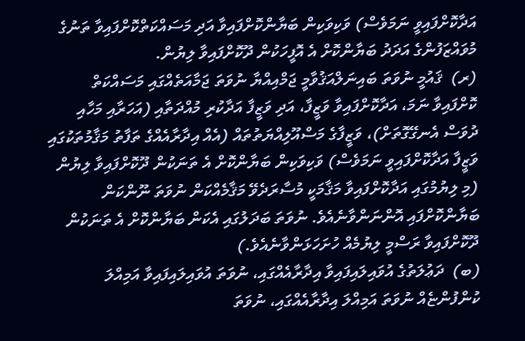އަދާކޮށްފައިވީ ނަމަވެސް) ވަކިވަކިން ބަޔާންކޮށްފައިވާ އަދި މަސައްކަތްކޮށްފައިވާ ތަނުގެ މުވައްޒަފުންގެ އަދަދު ބަޔާންކޮށް އެ އޮފީހަކުން ދޫކޮށްފައިވާ ލިޔުން.
(ރ)  ޤައުމީ ނުވަތަ ބައިނަލްއަޤުވާމީ ޖަމްއިއްޔާ ނުވަތަ ޖަމާއަތެއްގައި މަސައްކަތް ކޮށްފައިވާ ނަމަ، އަދާކޮށްފައިވާ ވަޒީފާ، އަދި ވަޒީފާ އަދާކުރި މުއްދަތާއި (އަހަރާއި މަހާއި ދުވަސް އެނގޭގޮތަށް)، ވަޒީފާގެ މަސްއޫލިއްޔަތުތައް (އެއް އިދާރާއެއްގެ ތަފާތު މަޤާމުތަކުގައި ވަޒީފާ އަދާކޮށްފައިވީ ނަމަވެސް) ވަކިވަކިން ބަޔާންކޮށް އެ ތަނަކުން ދޫކޮށްފައިވާ ލިޔުން (މި ލިޔުމުގައި އަދާކޮށްފައިވާ މަޤާމަކީ މުސާރަދެވޭ މަޤާމެއްކަން ނުވަތަ ނޫންކަން ބަޔާންކޮށްފައި އޮންނަންވާނެއެވެ. ނުވަތަ ބަދަލުގައި އެކަން ބަޔާންކޮށް އެ ތަނަކުން ދޫކޮށްފައިވާ ރަސްމީ ލިޔުމެއް ހުށަހަޅަންވާނެއެވެ.)
(ބ)  ދަޢުލަތުގެ އުވައިލައިފައިވާ އިދާރާއެއްގައި، ނުވަތަ އުވައިލައިފައިވާ އަމިއްލަ ކުންފުންޏެއް ނުވަތަ އަމިއްލަ އިދާރާއެއްގައި، ނުވަތަ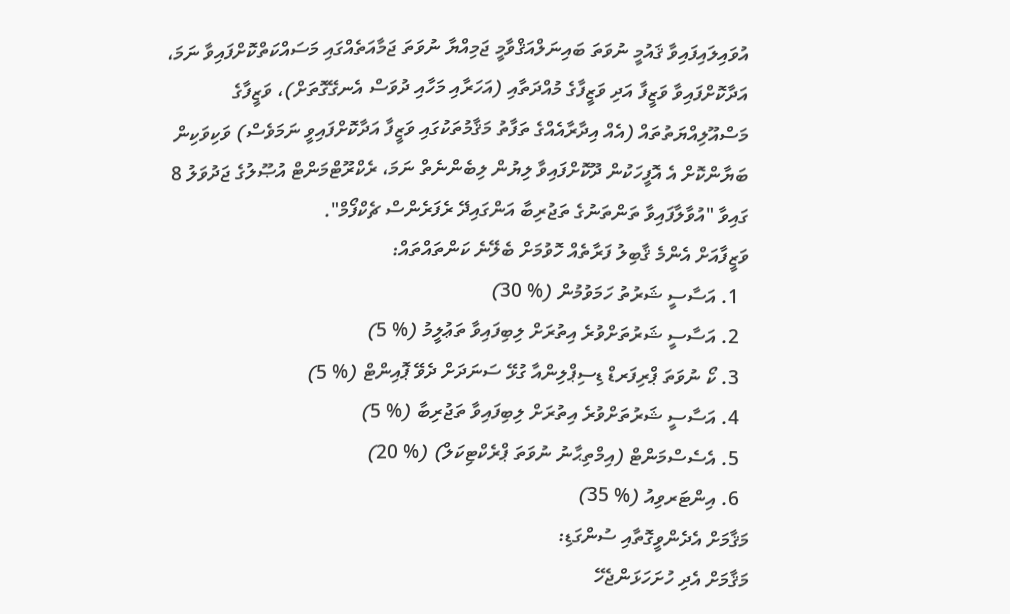އުވައިލައިފައިވާ ޤައުމީ ނުވަތަ ބައިނަލްއަޤްވާމީ ޖަމިއްޔާ ނުވަތަ ޖަމާއަތެއްގައި މަސައްކަތްކޮށްފައިވާ ނަމަ، އަދާކޮށްފައިވާ ވަޒީފާ އަދި ވަޒީފާގެ މުއްދަތާއި (އަހަރާއި މަހާއި ދުވަސް އެނގޭގޮތަށް)، ވަޒީފާގެ މަސްއޫލިއްޔަތުތައް (އެއް އިދާރާއެއްގެ ތަފާތު މަޤާމުތަކުގައި ވަޒީފާ އަދާކޮށްފައިވީ ނަމަވެސް) ވަކިވަކިން ބަޔާންކޮށް އެ އޮފީހަކުން ދޫކޮށްފައިވާ ލިޔުން ލިބެންނެތް ނަމަ، ރެކްރޫޓްމަންޓް އުޞޫލުގެ ޖަދުވަލު 8 ގައިވާ "އުވާލާފައިވާ ތަންތަނުގެ ތަޖުރިބާ އަންގައިދޭ ރެފަރެންސް ޗެކްފޯމް".
ވަޒީފާއަށް އެންމެ ޤާބިލު ފަރާތެއް ހޮވުމަށް ބެލޭނެ ކަންތައްތައް:
  1. އަސާސީ ޝަރުތު ހަމަވުމުން (% 30)
  2. އަސާސީ ޝަރުތަށްވުރެ އިތުރަށް ލިބިފައިވާ ތަޢުލީމު (% 5)
  3. ކޯ ނުވަތަ ޕްރިފަރޑް ޑިސިޕްލިންއާ ގުޅޭ ސަނަދަށް ދެވޭ ޕޮއިންޓް (% 5)
  4. އަސާސީ ޝަރުތަށްވުރެ އިތުރަށް ލިބިފައިވާ ތަޖުރިބާ (% 5)
  5. އެސެސްމަންޓް (އިމްތިޙާނު ނުވަތަ ޕްރެކްޓިކަލް) (% 20)
  6. އިންޓަރވިއު (% 35)
މަޤާމަށް އެދެންވީގޮތާއި ސުންގަޑި:
މަޤާމަށް އެދި ހުށަހަޅަންޖެހޭ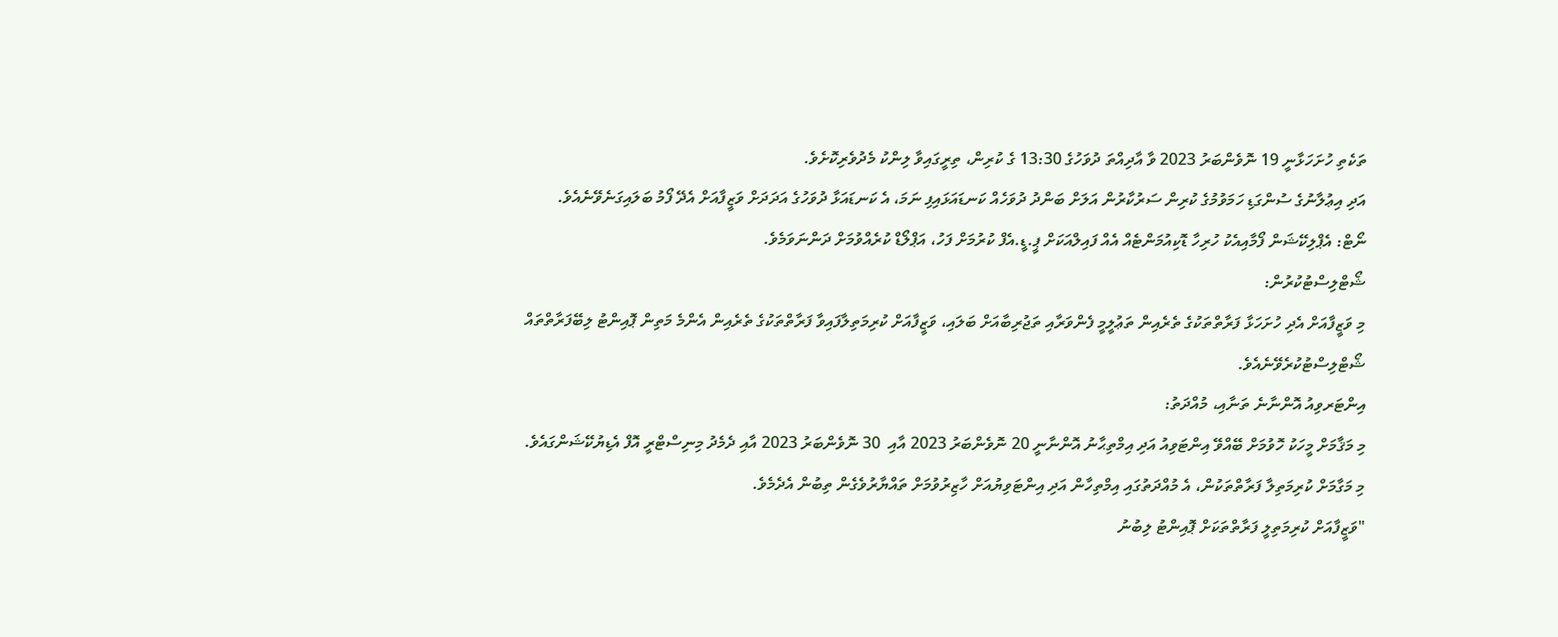ތަކެތި ހުށަހަޅާނީ 19 ނޮވެންބަރު 2023 ވާ އާދިއްތަ ދުވަހުގެ 13:30 ގެ ކުރިން، ތިރީގައިވާ ލިންކު މެދުވެރިކޮށެވެ.
އަދި އިޢުލާނުގެ ސުންގަޑި ހަމަވުމުގެ ކުރިން ސަރުކާރުން އަލަށް ބަންދު ދުވަހެއް ކަނޑައަޅައިފި ނަމަ، އެ ކަނޑައަޅާ ދުވަހުގެ އަދަދަށް ވަޒީފާއަށް އެދޭ ފޯމު ބަލައިގަނެވޭނެއެވެ.
ނޯޓް: އެޕްލިކޭޝަން ފޯމާއިއެކު ހުރިހާ ޑޮކިއުމަންޓެއް އެއް ފައިލްއަކަށް ޕީ.ޑީ.އެފް ކުރުމަށް ފަހު، އަޕްލޯޑް ކުރެއްވުމަށް ދަންނަވަމެވެ.
ޝޯޓްލިސްޓުކުރުން:
މި ވަޒީފާއަށް އެދި ހުށަހަޅާ ފަރާތްތަކުގެ ތެރެއިން ތަޢުލީމީ ފެންވަރާއި ތަޖުރިބާއަށް ބަލައި، ވަޒީފާއަށް ކުރިމަތިލާފައިވާ ފަރާތްތަކުގެ ތެރެއިން އެންމެ މަތިން ޕޮއިންޓު ލިބޭފަރާތްތައް ޝޯޓްލިސްޓުކުރެވޭނެއެވެ.
އިންޓަރވިއު އޮންނާނެ ތަނާއި، މުއްދަތު:
މި މަޤާމަށް މީހަކު ހޮވުމަށް ބޭއްވޭ އިންޓަވިއު އަދި އިމްތިޙާނު އޮންނާނީ 20 ނޮވެންބަރު 2023 އާއި  30 ނޮވެންބަރު 2023 އާއި ދެމެދު މިނިސްޓްރީ އޮފް އެޑިޔުކޭޝަންގައެވެ.
މި މަގާމަށް ކުރިމަތިލާ ފަރާތްތަކުން، އެ މުއްދަތުގައި އިމްތިހާން އަދި އިންޓަވިޔުއަށް ހާޒިރުވުމަށް ތައްޔާރުވެގެން ތިބުން އެދެމެވެ.
"ވަޒީފާއަށް ކުރިމަތިލީ ފަރާތްތަކަށް ޕޮއިންޓު ލިބުނު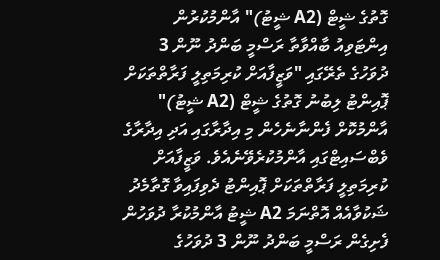ގޮތުގެ ޝީޓް (A2 ޝީޓު)" އާންމުކުރުން
އިންޓަވިއު ބާއްވާތާ ރަސްމީ ބަންދު ނޫން 3 ދުވަހުގެ ތެރޭގައި "ވަޒީފާއަށް ކުރިމަތިލީ ފަރާތްތަކަށް ޕޮއިންޓު ލިބުނު ގޮތުގެ ޝީޓް (A2 ޝީޓު)" އާންމުކޮށް ފެންނާނެހެން މި އިދާރާގައި އަދި އިދާރާގެ ވެބްސައިޓްގައި އާންމުކުރެވޭނެއެވެ. ވަޒީފާއަށް ކުރިމަތިލީ ފަރާތްތަކަށް ޕޮއިންޓު ދެވިފައިވާ ގޮތާމެދު ޝަކުވާއެއް އޮތްނަމަ A2 ޝީޓު އާންމުކުރާ ދުވަހުން ފެށިގެން ރަސްމީ ބަންދު ނޫން 3 ދުވަހުގެ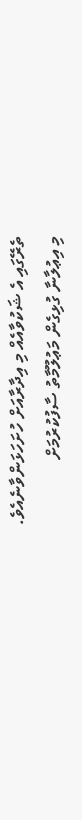ތެރޭގައި އެ ޝަކުވާއެއް މި އިދާރާއަށް ހުށަހަޅަންވާނެއެވެ.
މި އިޢުލާނާ ގުޅިގެން މަޢުލޫމާތު ސާފުކުރުމަށް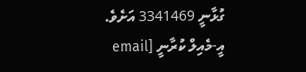ގުޅާނީ 3341469 އަށެވެ. އީ-މެއިލް ކުރާނީ [email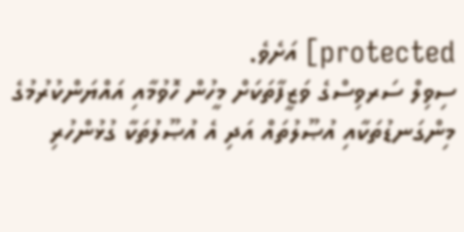protected] އަށެވެ.
ސިވިލް ސަރވިސްގެ ވަޒީފާތަކަށް މީހުން ހޮވުމާއި އައްޔަންކުރުމުގެ މިންގަނޑުތަކާއި އުޞޫލުތައް އަދި އެ އުޞޫލުތަކާ ގުޅުންހުރި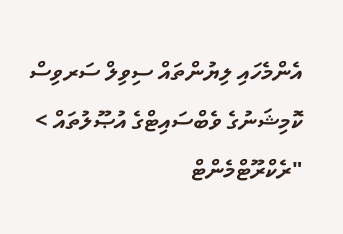އެންމެހައި ލިޔުންތައް ސިވިލް ސަރވިސް ކޮމިޝަނުގެ ވެބްސައިޓްގެ އުޞޫލުތައް > "ރެކްރޫޓްމެންޓް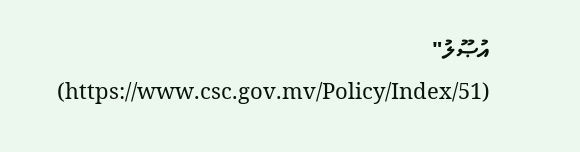އުޞޫލު" (https://www.csc.gov.mv/Policy/Index/51)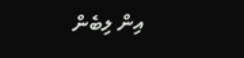އިން ލިބެން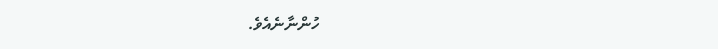ހުންނާނެއެވެ.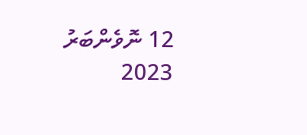12 ނޮވެންބަރު 2023